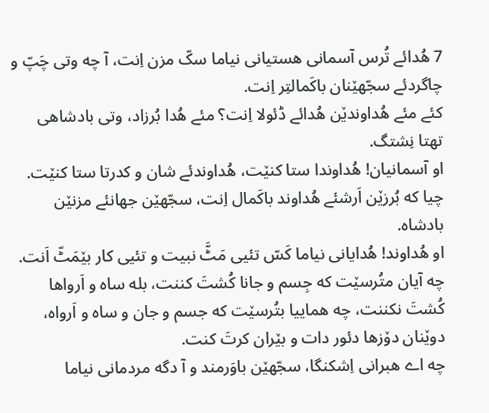7 هُدائے تُرس آسمانی هستیانی نیاما سکّ مزن اِنت، آ چه وتی چَپّ و چاگردئے سجّهێنان باکَمالتِر اِنت.
کئے مئے هُداوندێن هُدائے ڈئولا اِنت؟ مئے هُدا بُرزاد، وتی بادشاهی تهتا نِشتگ.
او آسمانیان! هُداوندا ستا کنێت، هُداوندئے شان و کدرتا ستا کنێت.
چیا که بُرزێن اَرشئے هُداوند باکَمال اِنت، سجّهێن جهانئے مزنێن بادشاه.
او هُداوند! هُدایانی نیاما کَسّ تئیی مَٹَّ نبیت و تئیی کار بێمَٹّ اَنت.
چه آیان متُرسێت که جِسم و جانا کُشتَ کننت، بله ساه و اَرواها کُشتَ نکننت، چه هماییا بتُرسێت که جسم و جان و ساه و اَرواه، دوێنان دۆزها دئور دات و بێران کرتَ کنت.
چه اے هبرانی اِشکنگا، سجّهێن باوَرمند و آ دگه مردمانی نیاما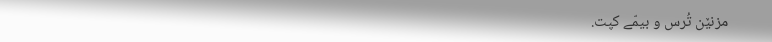مزنێن تُرس و بیمّے کپت.